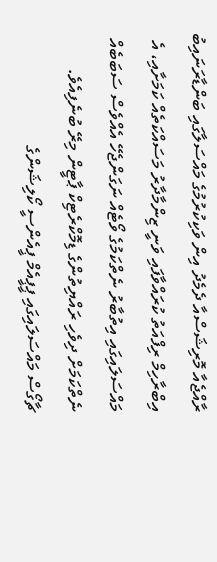ރާއްޖެއާ މޮރިޝަސްއާ ދެމެދު އިން ވަކިކުރުމުގެ މައްސަލާގައި ބަންޑާރަނައިބު އިބްރާހިމް ރިފްއަތު ކުރައްވާފައި ވަނީ ޒިންމާދާރު މަސައްކަތެއް ކަމަށާއި، އެ މައްސަލައިގައި އިތުބާރު ނެތްކަމުގެ ވޯޓެއް ނަގަންޖެހޭ އެއްވެސް ސަބަބެއް ނެތްކަމަށް ދިވެހި ރައްޔިތުންގެ ޑިމޮކްރެޓިކް ޕާޓީން މިރޭ ބުނެފިއެވެ.
ޗާގޯސް މައްސަލައިގައި ޕީޕީއެމް ޕީއެންސީ ކޯލިޝަންގެ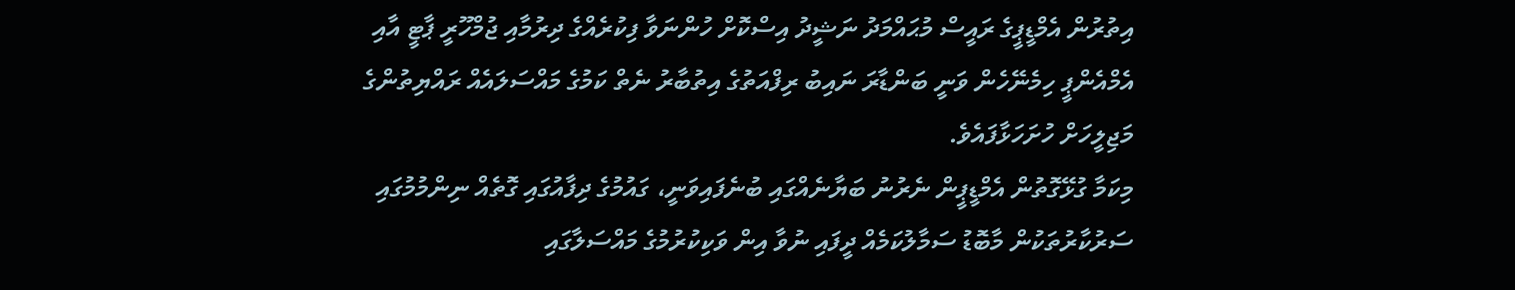އިތުރުން އެމްޑީޕީގެ ރައީސް މުޙައްމަދު ނަޝީދު އިސްކޮށް ހުންނަވާ ފިކުރެއްގެ ދިރުމާއި ޖުމްހޫރީ ޕާޓީ އާއި އެމްއެންޕީ ހިމެނޭހެން ވަނީ ބަންޑާރަ ނައިބު ރިފްއަތުގެ އިތުބާރު ނެތް ކަމުގެ މައްސަލައެއް ރައްޔިތުންގެ މަޖިލީހަށް ހުށަހަޅާފައެވެ.
މިކަމާ ގުޅޭގޮތުން އެމްޑީޕީން ނެރުނު ބަޔާނެއްގައި ބުނެފައިވަނީ، ގައުމުގެ ދިފާއުގައި ގޮތެއް ނިންމުމުގައި ސަރުކާރުތަކުން މާބޮޑު ސަމާލުކަމެއް ދީފައި ނުވާ އިން ވަކިކުރުމުގެ މައްސަލާގައި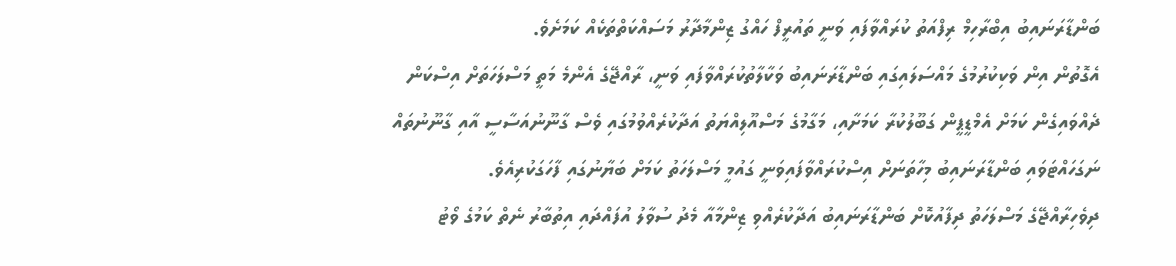ބަންޑާރަނައިބު އިބްރާހިމް ރިފްއަތު ކުރައްވާފައި ވަނީ ތައުރީފް ހައްގު ޒިންމާދާރު މަސައްކަތްތަކެއް ކަމަށެވެ.
އެގޮތުން އިން ވަކިކުރުމުގެ މައްސަލައިގައި ބަންޑާރަނައިބު ވަކާލާތުކުރައްވާފައި ވަނީ، ރާއްޖޭގެ އެންމެ މަތީ މަސްލަހަތަށް އިސްކަން ދެއްވައިގެން ކަމަށް އެމްޑީޕީން ގަބޫލުކުރާ ކަމަށާއި، މަގާމުގެ މަސްއޫލިއްޔަތު އަދާކުރެއްވުމުގައި ވެސް ގާނޫނުއަސާސީ އާއި ގާނޫނުތައް ނަގަހައްޓަވައި ބަންޑާރަނައިބު މިހާތަނަށް އިސްކުރައްވާފައިވަނީ ގައުމީ މަސްލަހަތު ކަމަށް ބަޔާނުގައި ފާހަގަކުރިއެވެ.
ދިވެހިރާއްޖޭގެ މަސްލަހަތު ދިފާއުކޮށް ބަންޑާރަނައިބު އަދާކުރެއްވި ޒިންމާއާ މެދު ސުވާލު އުފައްދައި އިތުބާރު ނެތް ކަމުގެ ވޯޓު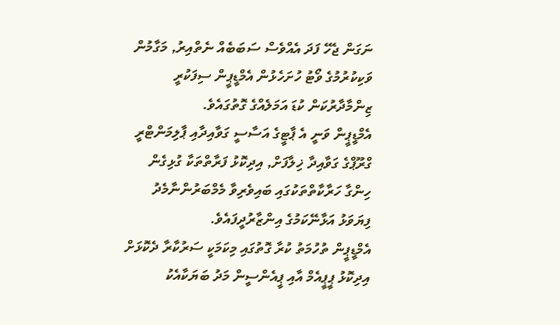ނަގަން ޖެހޭ ފަދަ އެއްވެސް ސަބަބެއް ނެތްއިރު, މަގާމުން ވަކިކުރުމުގެ ވޯޓު ހުށަހެޅުން އެމްޑީޕީން ސިފަކުރީ ޒިންމާދާރުކަން ކުޑަ އަމަލެއްގެ ގޮތުގައެވެ.
އެމްޑީޕީން ވަނީ އެ ޕާޓީގެ އަސާސީ ގަވާއިދާއި ޕާލިމަންޓްރީ ގްރޫޕްގެ ގަވާއިދާ ޚިލާފަށް, އިދިކޮޅު ފަރާތްތަކާ ގުޅިގެން ހިންގާ ހަރާކާތްތަކުގައި ބައިވެރިވާ މެމްބަރުންނާމެދު ފިޔަވަޅު އަޅާނޭކަމުގެ އިންޒާރުދީފައެވެ.
އެމްޑީޕީން ތުހުމަތު ކުރާ ގޮތުގައި މިކަމަކީ ސަރުކާރާ ދެކޮޅަށް އިދިކޮޅު ޕީޕީއެމް އާއި ޕީއެންސީން މަދު ބަޔަކާއެކު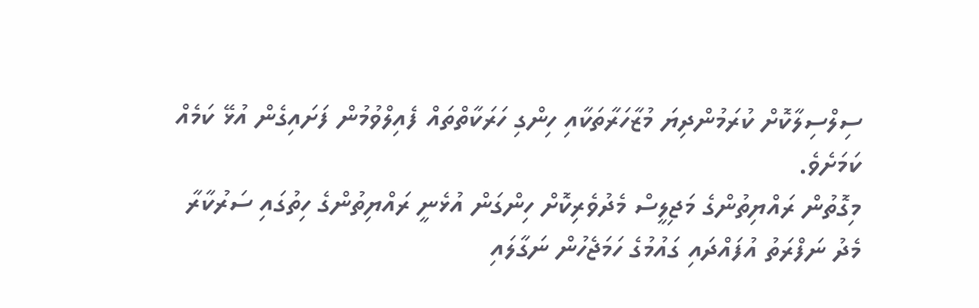ސިލްސިލާކޮށް ކުރަމުންދިޔަ މުޒާހަރާތަކާއި ހިންގި ހަރަކާތްތައް ފެއިލްވުމުން ފަށައިގެން އުޅޭ ކަމެއް ކަމަށެވެ.
މިގޮތުން ރައްޔިތުންގެ މަޖިލީސް މެދުވެރިކޮށް ހިންގަން އުޅެނީ ރައްޔިތުންގެ ހިތުގައި ސަރުކާރާ މެދު ނަފްރަތު އުފައްދައި ގައުމުގެ ހަމަޖެހުން ނަގާލައި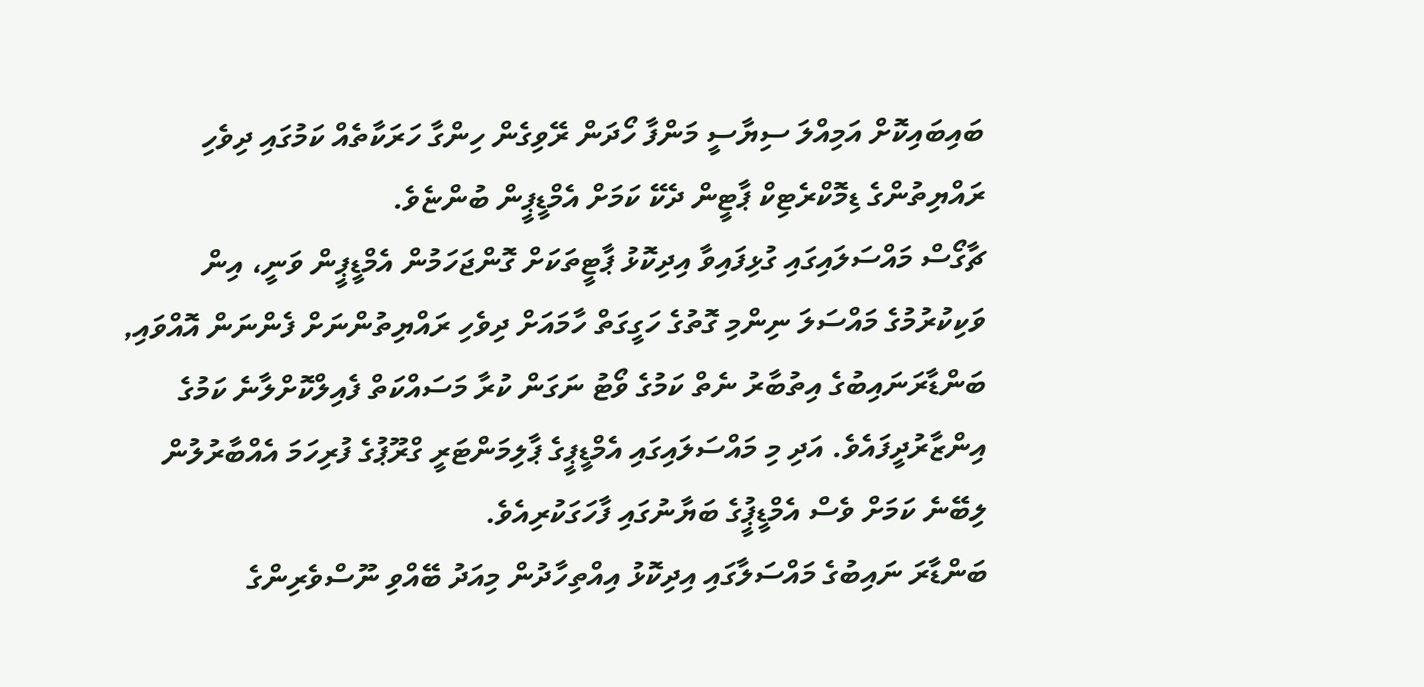ބައިބައިކޮށް އަމިއްލަ ސިޔާސީ މަންފާ ހޯދަން ރޭވިގެން ހިންގާ ހަރަކާތެއް ކަމުގައި ދިވެހި ރައްޔިތުންގެ ޑިމޮކްރެޓިކް ޕާޓީން ދެކޭ ކަމަށް އެމްޑީޕީން ބުންޏެވެ.
ޗާގޯސް މައްސަލައިގައި ގުޅިފައިވާ އިދިކޮޅު ޕާޓީތަކަށް ގޮންޖަހަމުން އެމްޑީޕީން ވަނީ، އިން ވަކިކުރުމުގެ މައްސަލަ ނިންމި ގޮތުގެ ހަގީގަތް ހާމައަށް ދިވެހި ރައްޔިތުންނަށް ފެންނަން އޮއްވައި, ބަންޑާރަނައިބުގެ އިތުބާރު ނެތް ކަމުގެ ވޯޓު ނަގަން ކުރާ މަސައްކަތް ފެއިލްކޮށްލާނެ ކަމުގެ އިންޒާރުދީފައެވެ. އަދި މި މައްސަލައިގައި އެމްޑީޕީގެ ޕާލިމަންޓަރީ ގްރޫޕުގެ ފުރިހަމަ އެއްބާރުލުން ލިބޭނެ ކަމަށް ވެސް އެމްޑީޕީުގެ ބަޔާނުގައި ފާހަގަކުރިއެވެ.
ބަންޑާރަ ނައިބުގެ މައްސަލާގައި އިދިކޮޅު އިއްތިހާދުން މިއަދު ބޭއްވި ނޫސްވެރިންގެ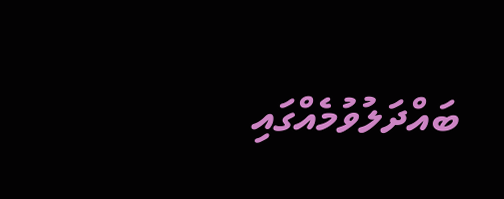ބައްދަލުވުމެއްގައި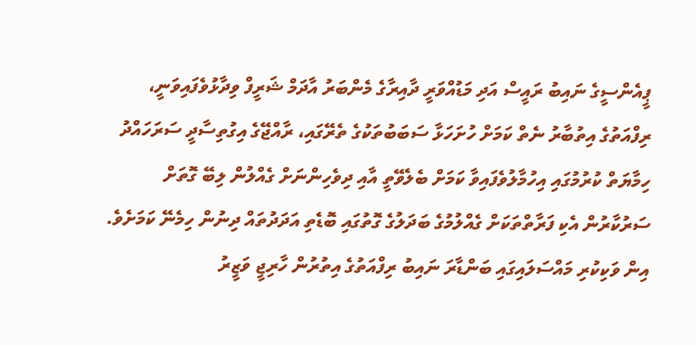ޕީއެންސީގެ ނައިބު ރައީސް އަދި މަޑުއްވަރީ ދާއިރާގެ މެންބަރު އާދަމް ޝަރީފް ވިދާޅުވެފައިވަނީ، ރިފްއަތުގެ އިތުބާރު ނެތް ކަމަށް ހުށަހަޅާ ސަބަބުތަކުގެ ތެރޭގައި، ރާއްޖޭގެ އިގުތިސާދީ ސަރަހައްދު ހިމާޔަތް ކުރުމުގައި އިހުމާލުވެފައިވާ ކަމަށް ބެލެވޭތީ އާއި ދިވެހިންނަށް ގެއްލުން ލިބޭ ގޮތަށް ސަރުކާރުން އެކި ފަރާތްތަކަށް ގެއްލުމުގެ ބަދަލުގެ ގޮތުގައި ބޮޑެތި އަދަދުތައް ދިނުން ހިމެނޭ ކަމަށެވެ.
އިން ވަކިކުރި މައްސަލައިގައި ބަންޑާރަ ނައިބު ރިފްއަތުގެ އިތުރުން ހާރިޖީ ވަޒީރު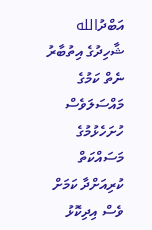އަބްދުالله ޝާހިދުގެ އިތުބާރު ނެތް ކަމުގެ މައްސަލަވެސް ހުށަހެޅުމުގެ މަސައްކަތް ކުރިއަށްދާ ކަމަށް ވެސް އިދިކޮޅު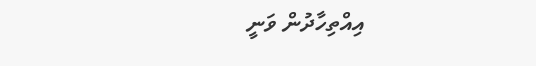އިއްތިހާދުން ވަނީ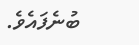ބުނެފައެވެ.